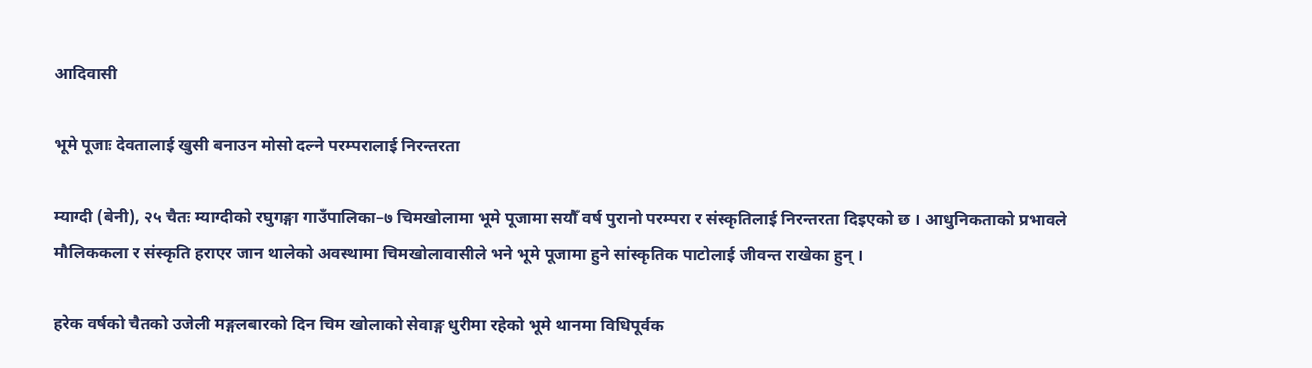आदिवासी

भूमे पूजाः देवतालाई खुसी बनाउन मोसो दल्ने परम्परालाई निरन्तरता

म्याग्दी (बेनी), २५ चैतः म्याग्दीको रघुगङ्गा गाउँपालिका–७ चिमखोलामा भूमे पूजामा सयौँ वर्ष पुरानो परम्परा र संस्कृतिलाई निरन्तरता दिइएको छ । आधुनिकताको प्रभावले मौलिककला र संस्कृति हराएर जान थालेको अवस्थामा चिमखोलावासीले भने भूमे पूजामा हुने सांस्कृतिक पाटोलाई जीवन्त राखेका हुन् ।

हरेक वर्षको चैतको उजेली मङ्गलबारको दिन चिम खोलाको सेवाङ्ग धुरीमा रहेको भूमे थानमा विधिपूर्वक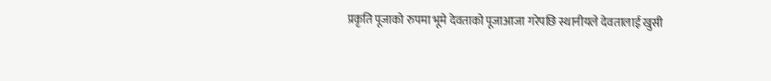प्रकृति पूजाको रुपमा भूमे देवताको पूजाआजा गरेपछि स्थानीयले देवतालाई खुसी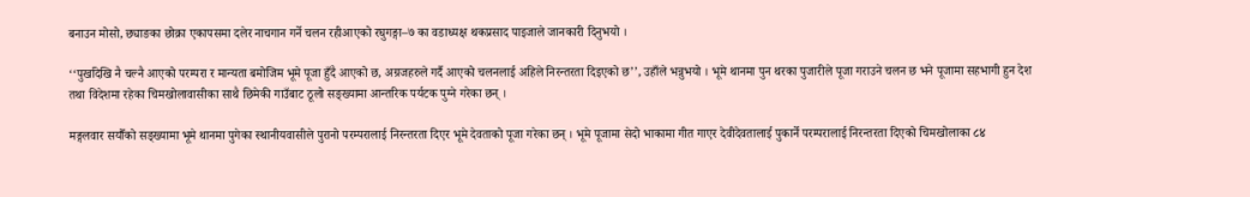बनाउन मोसो, छ्याङका छोक्रा एकापसमा दलेर नाचगान गर्ने चलन रहीआएको रघुगङ्गा–७ का वडाध्यक्ष थकप्रसाद पाइजाले जानकारी दिनुभयो ।

‘‘पुर्खादेखि नै चल्नै आएको परम्परा र मान्यता बमोजिम भूमे पूजा हुँदै आएको छ, अग्रजहरुले गर्दै आएको चलनलाई अहिले निरन्तरता दिइएको छ’’, उहाँले भन्नुभयो । भूमे थानमा पुन थरका पुजारीले पूजा गराउने चलन छ भने पूजामा सहभागी हुन देश तथा विदेशमा रहेका चिमखोलावासीका साथै छिमेकी गाउँबाट ठूलो सङ्ख्यामा आन्तरिक पर्यटक पुग्ने गरेका छन् ।

मङ्गलवार सयौँको सङ्ख्यामा भूमे थानमा पुगेका स्थानीयवासीले पुरानो परम्परालाई निरन्तरता दिएर भूमे देवताको पूजा गरेका छन् । भूमे पूजामा सेदो भाकामा गीत गाएर देवीदेवतालाई पुकार्ने परम्परालाई निरन्तरता दिएको चिमखोलाका ८४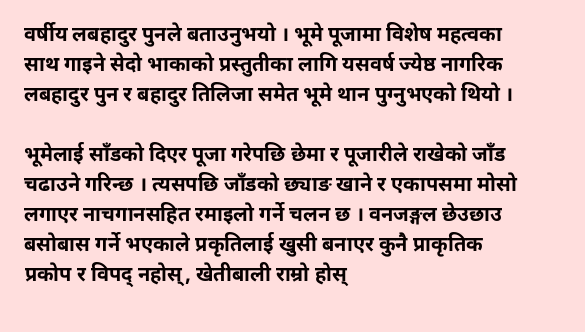वर्षीय लबहादुर पुनले बताउनुभयो । भूमे पूजामा विशेष महत्वका साथ गाइने सेदो भाकाको प्रस्तुतीका लागि यसवर्ष ज्येष्ठ नागरिक लबहादुर पुन र बहादुर तिलिजा समेत भूमे थान पुग्नुभएको थियो ।

भूमेलाई साँडको दिएर पूजा गरेपछि छेमा र पूजारीले राखेको जाँड चढाउने गरिन्छ । त्यसपछि जाँडको छ्याङ खाने र एकापसमा मोसो लगाएर नाचगानसहित रमाइलो गर्ने चलन छ । वनजङ्गल छेउछाउ बसोबास गर्ने भएकाले प्रकृतिलाई खुसी बनाएर कुनै प्राकृतिक प्रकोप र विपद् नहोस्, खेतीबाली राम्रो होस्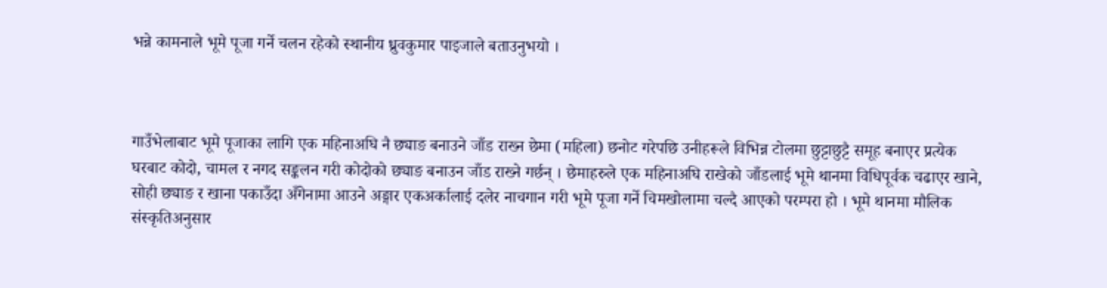भन्ने कामनाले भूमे पूजा गर्ने चलन रहेको स्थानीय ध्रुवकुमार पाइजाले बताउनुभयो ।



गाउँभेलाबाट भूमे पूजाका लागि एक महिनाअघि नै छ्याङ बनाउने जाँड राख्न छेमा (महिला) छनोट गरेपछि उनीहरूले विभिन्न टोलमा छुट्टाछुट्टै समूह बनाएर प्रत्येक घरबाट कोदो, चामल र नगद सङ्कलन गरी कोदोको छ्याङ बनाउन जाँड राख्ने गर्छन् । छेमाहरुले एक महिनाअघि राखेको जाँडलाई भूमे थानमा विधिपूर्वक चढाएर खाने, सोही छ्याङ र खाना पकाउँदा अँगेनामा आउने अङ्गार एकअर्कालाई दलेर नाचगान गरी भूमे पूजा गर्ने चिमखोलामा चल्दै आएको परम्परा हो । भूमे थानमा मौलिक संस्कृतिअनुसार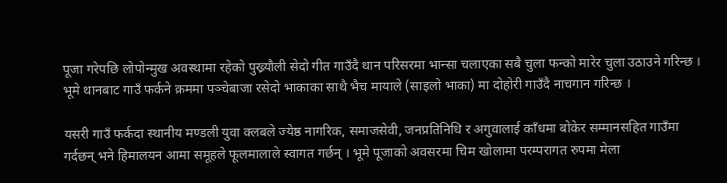पूजा गरेपछि लोपोन्मुख अवस्थामा रहेको पुख्र्यौली सेदो गीत गाउँदै थान परिसरमा भान्सा चलाएका सबै चुला फन्को मारेर चुला उठाउने गरिन्छ । भूमे थानबाट गाउँ फर्कने क्रममा पञ्चेबाजा रसेदो भाकाका साथै भैच मायाले (साइलो भाका) मा दोहोरी गाउँदै नाचगान गरिन्छ ।

यसरी गाउँ फर्कदा स्थानीय मण्डली युवा क्लबले ज्येष्ठ नागरिक, समाजसेवी, जनप्रतिनिधि र अगुवालाई काँधमा बोकेर सम्मानसहित गाउँमा गर्दछन् भने हिमालयन आमा समूहले फूलमालाले स्वागत गर्छन् । भूमे पूजाको अवसरमा चिम खोलामा परम्परागत रुपमा मेला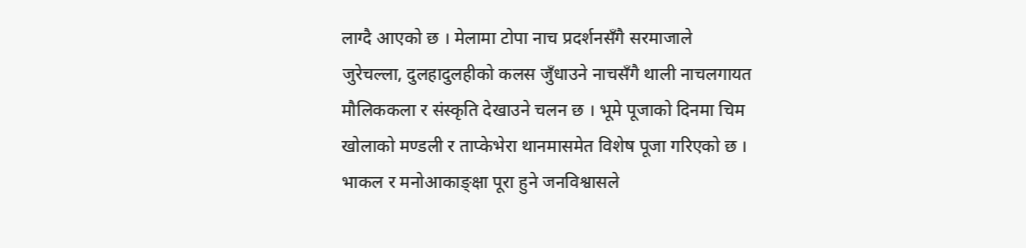लाग्दै आएको छ । मेलामा टोपा नाच प्रदर्शनसँगै सरमाजाले जुरेचल्ला, दुलहादुलहीको कलस जुँधाउने नाचसँगै थाली नाचलगायत मौलिककला र संस्कृति देखाउने चलन छ । भूमे पूजाको दिनमा चिम खोलाको मण्डली र ताप्केभेरा थानमासमेत विशेष पूजा गरिएको छ । भाकल र मनोआकाङ्क्षा पूरा हुने जनविश्वासले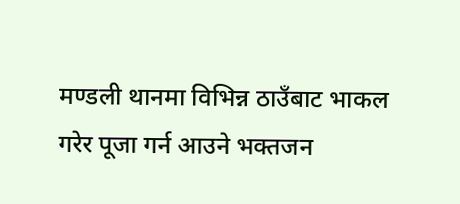मण्डली थानमा विभिन्न ठाउँबाट भाकल गरेर पूजा गर्न आउने भक्तजन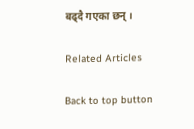बढ्दै गएका छन् ।

Related Articles

Back to top button